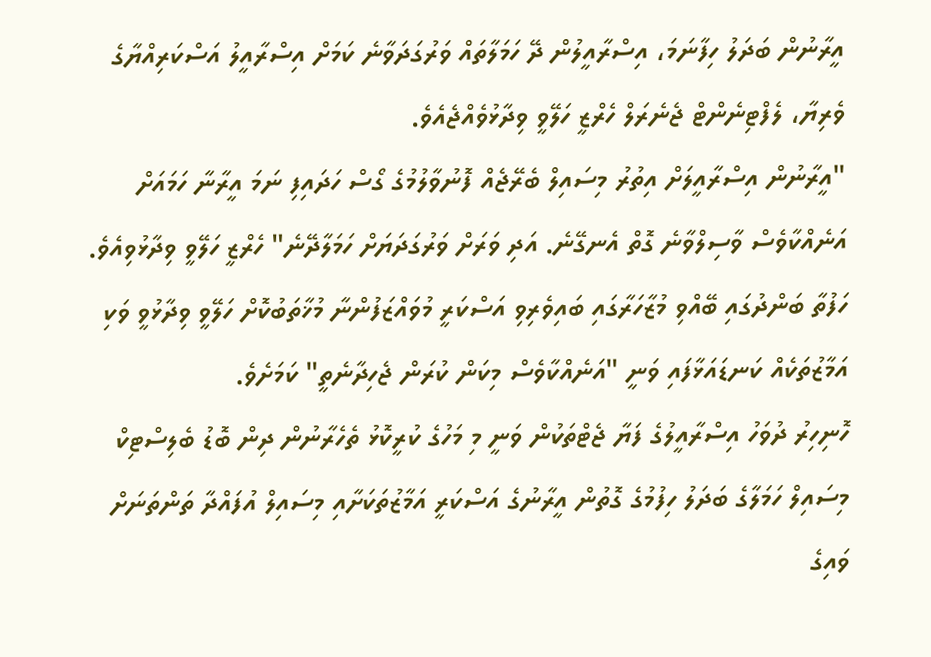އީރާނުން ބަދަލު ހިފާނަމަ، އިސްރާއީލުން ދޭ ހަމަލާތައް ވަރުގަދަވާނެ ކަމަށް އިސްރާއީލު އަސްކަރިއްޔާގެ ވެރިޔާ، ލެފްޓިނެންޓް ޖެނެރަލް ހެރްޒީ ހަލޭވީ ވިދާޅުވެއްޖެއެވެ.
"އީރާނުން އިސްރާއީލަށް އިތުރު މިސައިލް ބެރޭޖެއް ފޮނުވާލުމުގެ ގޯސް ހަދައިފި ނަމަ އީރާނާ ހަމައަށް އަނެއްކާވެސް ވާސިލްވާނެ ގޮތް އެނގޭނެ. އަދި ވަރަށް ވަރުގަދަޔަށް ހަމަލާދޭނެ" ހެރްޒީ ހަލޭވީ ވިދާޅުވިއެވެ.
ހަފުތާ ބަންދުގައި ބޭއްވި މުޒާހަރާގައި ބައިވެރިވި އަސްކަރީ މުވައްޒަފުންނާ މުޚާތަބުކޮށް ހަލޭވީ ވިދާޅުވީ ވަކި އަމާޒުތަކެއް ކަނޑައަޅާފައި ވަނީ "އަނެއްކާވެސް މިކަން ކުރަން ޖެހިދާނެތީ" ކަމަށެވެ.
ހޮނިހިރު ދުވަހު އިސްރާއީލުގެ ފަޔާ ޖެޓްތަކުން ވަނީ މި މަހުގެ ކުރީކޮޅު ތެހެރާނުން ދިން ބޮޑު ބެލިސްޓިކް މިސައިލް ހަމަލާގެ ބަދަލު ހިފުމުގެ ގޮތުން އީރާނުގެ އަސްކަރީ އަމާޒުތަކަށާއި މިސައިލް އުފައްދާ ތަންތަނަށް ވައިގެ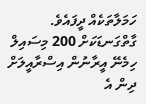ހަމަލާތަކެއް ދީފައެވެ.
ގާތްގަނޑަކަށް 200 މިސައިލް ހިމެނޭ އީރާނުން އިސްރާއީލަށް ދިން އެ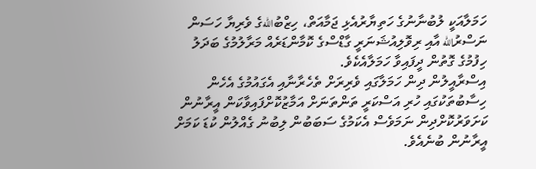ހަމަލާއަކީ ލުބުނާނުގެ ހަތިޔާރުއެޅި ޖަމާއަތް، ހިޒްބުاللهގެ ވެރިޔާ ހަސަން ނަސްރުالله އާއި ރިވޮލިއުޝަނަރީ ގާޑްސްގެ ކޮމާންޑަރެއް މަރާލުމުގެ ބަދަލު ހިފުމުގެ ގޮތުން ދީފައިވާ ހަމަލާއެކެވެ.
އިސްރާއީލުން ދިން ހަމަލާގައި ވެރިރަށް ތެހެރާނާއި އެގައުމުގެ އެހެން ހިސާބުތަކުގައި ހުރި އަސްކަރީ ތަންތަނަށް އަމާޒުކޮށްފައިވާކަން އީރާނުން ކަށަވަރުކޮށްދިން ނަމަވެސް އެކަމުގެ ސަބަބުން ލިބުނު ގެއްލުން ކުޑަ ކަމަށް އީރާނުން ބުނެއެވެ.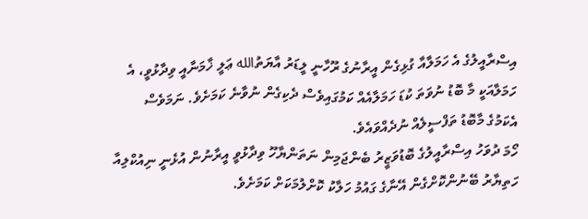އިސްރާއީލުގެ އެ ހަމަލާއާ ގުޅިގެން އީރާނުގެ ރޫހާނީ ލީޑަރު އާޔަތުالله ޢަލީ ޚާމަނާއީ ވިދާޅުވީ، އެ ހަމަލާއަކީ މާ ބޮޑު ނުވަތަ ކުޑަ ހަމަލާއެއް ކަމުގައިވެސް ދެކިގެން ނުވާނެ ކަމަށެވެ. ނަމަވެސް އެކަމުގެ މާބޮޑު ތަފްސީލެއް ނުދެއްވައެވެ.
ހޯމަ ދުވަހު އިސްރާއީލުގެ ބޮޑުވަޒީރު ބެންޖަމިން ނަތަންޔާހޫ ވިދާޅުވީ އީރާނުން އުޅެނީ ނިއުކްލިއާ ހަތިޔާރު ބޭނުންކޮށްގެން އޭނާގެ ގައުމު ހަލާކު ކޮށްލުމަކަށް ކަމަށެވެ.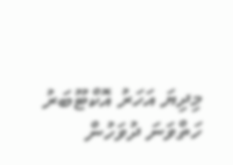މިދިޔަ އަހަރު އޮކްޓޫބަރު ހަތްވަނަ ދުވަހުން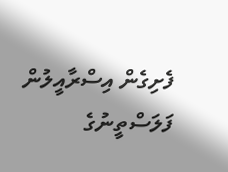ފެށިގެން އިސްރާއީލުން ފަލަސްތީނުގެ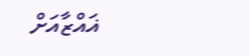ޣައްޒާއަށް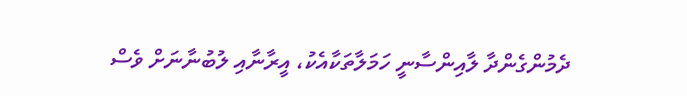ދެމުންގެންދާ ލާއިންސާނީ ހަމަލާތަކާއެކު، އީރާނާއި ލުބުނާނަށް ވެސް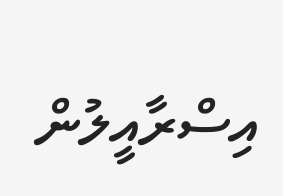އިސްރާއީލުން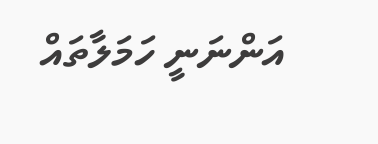އަންނަނީ ހަމަލާތައް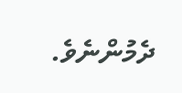ދެމުންނެވެ.